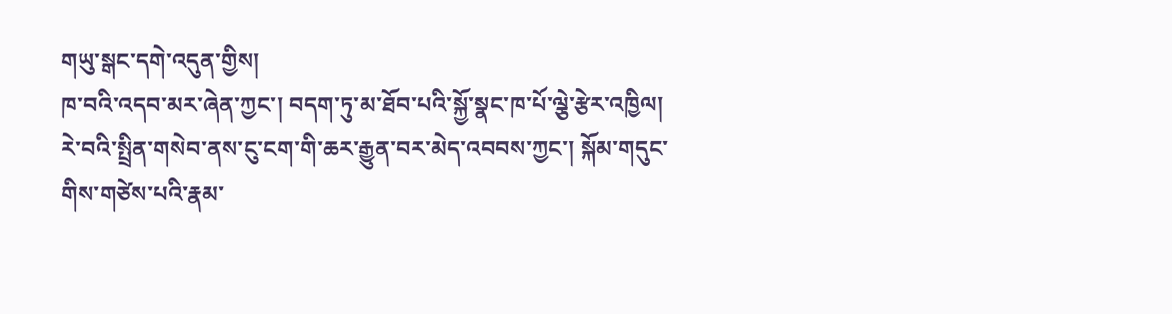གཡུ་སྒང་དགེ་འདུན་གྱིས།
ཁ་བའི་འདབ་མར་ཞེན་ཀྱང་། བདག་ཏུ་མ་ཐོབ་པའི་སྐྱོ་སྣང་ཁ་པོ་ལྕེ་རྩེར་འཁྱིལ། རེ་བའི་སྤྲིན་གསེབ་ནས་ངུ་ངག་གི་ཆར་རྒྱུན་བར་མེད་འབབས་ཀྱང་། སྐོམ་གདུང་གིས་གཙེས་པའི་རྣམ་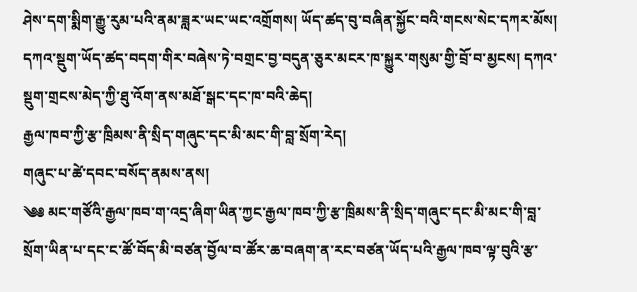ཤེས་དག་སྨིག་རྒྱུ་རུམ་པའི་ནམ་ཟླར་ཡང་ཡང་འགྲོགས། ཡོད་ཚད་བུ་བཞིན་སྐྱོང་བའི་གངས་སེང་དཀར་མོས། དཀའ་སྡུག་ཡོད་ཚད་བདག་གིར་བཞེས་ཏེ་བགྲང་བྱ་བདུན་ཅུར་མངར་ཁ་སྐྱུར་གསུམ་གྱི་བྲོ་བ་མྱངས། དཀའ་སྡུག་གྲངས་མེད་ཀྱི་ཐུ་འོག་ནས་མཐོ་སྒང་དང་ཁ་བའི་ཆེད།
རྒྱལ་ཁབ་ཀྱི་རྩ་ཁྲིམས་ནི་སྲིད་གཞུང་དང་མི་མང་གི་བླ་སྲོག་རེད།
གཞུང་པ་ཚེ་དབང་བསོད་ནམས་ནས།
༄༅ མང་གཙོའི་རྒྱལ་ཁབ་ག་འདྲ་ཞིག་ཡིན་ཀྱང་རྒྱལ་ཁབ་ཀྱི་རྩ་ཁྲིམས་ནི་སྲིད་གཞུང་དང་མི་མང་གི་བླ་སྲོག་ཡིན་པ་དང་ང་ཚོ་བོད་མི་བཙན་བྱོལ་བ་ཚོར་ཆ་བཞག་ན་རང་བཙན་ཡོད་པའི་རྒྱལ་ཁབ་ལྟ་བུའི་རྩ་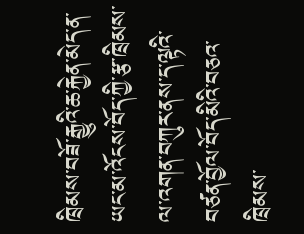ཁྲིམས་བཟོ་རྒྱུའི་ཆ་རྐྱེན་མེད་ན་ཡང་མ་འོངས་བོད་ཀྱི་རྩ་ཁྲིམས་ལ་འགན་བཀུར་ནས་ད་ལྟའི་བཙན་བྱོལ་བོད་མིའི་བཅའ་ཁྲིམས་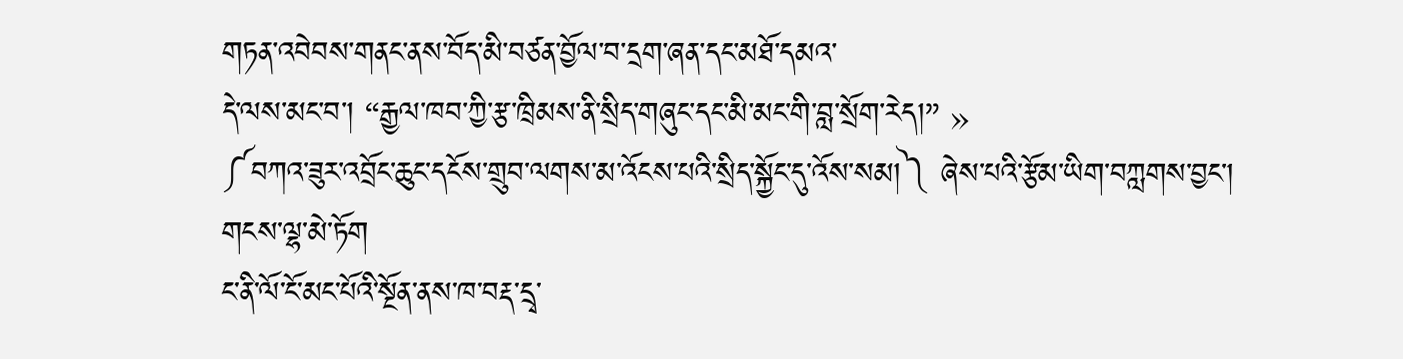གཏན་འབེབས་གནང་ནས་བོད་མི་བཙན་བྱོལ་བ་དྲག་ཞན་དང་མཐོ་དམའ་
དེ་ལས་མང་བ་། “རྒྱལ་ཁབ་ཀྱི་རྩ་ཁྲིམས་ནི་སྲིད་གཞུང་དང་མི་མང་གི་བླ་སྲོག་རེད།” »
༼བཀའ་ཟུར་འབྲོང་ཆུང་དངོས་གྲུབ་ལགས་མ་འོངས་པའི་སྲིད་སྐྱོང་དུ་འོས་སམ།༽ ཞེས་པའི་རྩོམ་ཡིག་བཀླགས་བྱང་།
གངས་ལྷ་མེ་ཏོག
ང་ནི་ལོ་ངོ་མང་པོའི་སྔོན་ནས་ཁ་བརྡ་དྲྭ་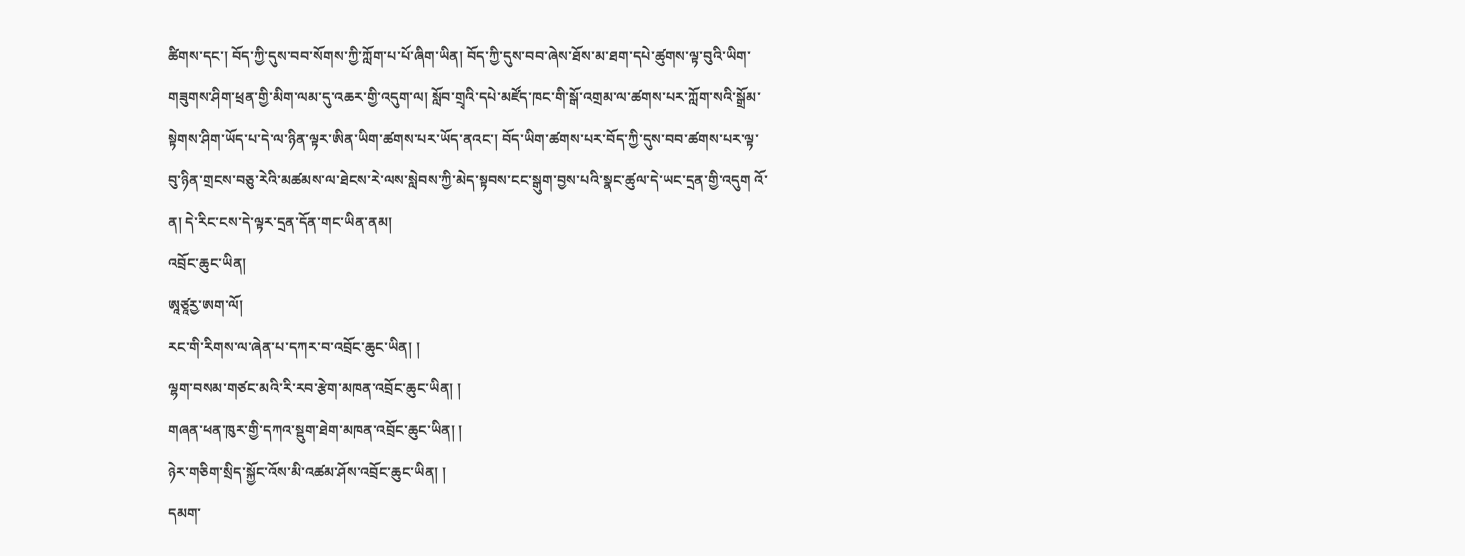ཚིགས་དང་། བོད་ཀྱི་དུས་བབ་སོགས་ཀྱི་ཀློག་པ་པོ་ཞིག་ཡིན། བོད་ཀྱི་དུས་བབ་ཞེས་ཐོས་མ་ཐག་དཔེ་ཚུགས་ལྟ་བུའི་ཡིག་གཟུགས་ཤིག་ཕྲན་གྱི་མིག་ལམ་དུ་འཆར་གྱི་འདུག་ལ། སློབ་གྲྭའི་དཔེ་མཛོད་ཁང་གི་སྒོ་འགྲམ་ལ་ཚགས་པར་ཀློག་སའི་སྒྲོམ་སྟེགས་ཤིག་ཡོད་པ་དེ་ལ་ཉིན་ལྟར་ཨིན་ཡིག་ཚགས་པར་ཡོད་ནའང་། བོད་ཡིག་ཚགས་པར་བོད་ཀྱི་དུས་བབ་ཚགས་པར་ལྟ་བུ་ཉིན་གྲངས་བཅུ་རེའི་མཚམས་ལ་ཐེངས་རེ་ལས་སླེབས་ཀྱི་མེད་སྟབས་ངང་སྒུག་བྱས་པའི་སྣང་ཚུལ་དེ་ཡང་དྲན་གྱི་འདུག འོ་ན། དེ་རིང་ངས་དེ་ལྟར་དྲན་དོན་གང་ཡིན་ནམ།
འབྲོང་ཆུང་ཡིན།
ཨཱཙཱརྱ་ཨག་ལོ།
རང་གི་རིགས་ལ་ཞེན་པ་དཀར་བ་འབྲོང་ཆུང་ཡིན། །
ལྷག་བསམ་གཙང་མའི་རི་རབ་རྩེག་མཁན་འབྲོང་ཆུང་ཡིན། །
གཞན་ཕན་ཁུར་གྱི་དཀའ་སྡུག་ཐེག་མཁན་འབྲོང་ཆུང་ཡིན། །
ཉེར་གཅིག་སྲིད་སྐྱོང་འོས་མི་འཚམ་ཤོས་འབྲོང་ཆུང་ཡིན། །
དམག་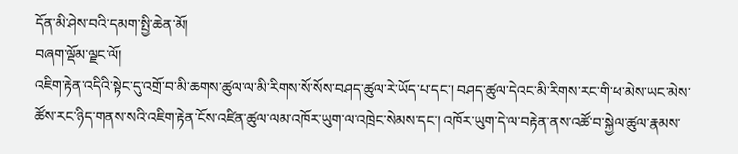དོན་མི་ཤེས་བའི་དམག་སྤྱི་ཆེན་མོ།
བཞག་ལྡོམ་ལྗང་ལོ།
འཇིག་རྟེན་འདིའི་སྟེང་དུ་འགྲོ་བ་མི་ཆགས་ཚུལ་ལ་མི་རིགས་སོ་སོས་བཤད་ཚུལ་རེ་ཡོད་པ་དང་། བཤད་ཚུལ་དེའང་མི་རིགས་རང་གི་ཕ་མེས་ཡང་མེས་ཚོས་རང་ཉིད་གནས་སའི་འཇིག་རྟེན་ངོས་འཛིན་ཚུལ་ལམ་འཁོར་ཡུག་ལ་འཁྲེང་སེམས་དང་། འཁོར་ཡུག་དེ་ལ་བརྟེན་ནས་འཚོ་བ་སྐྱེལ་ཚུལ་རྣམས་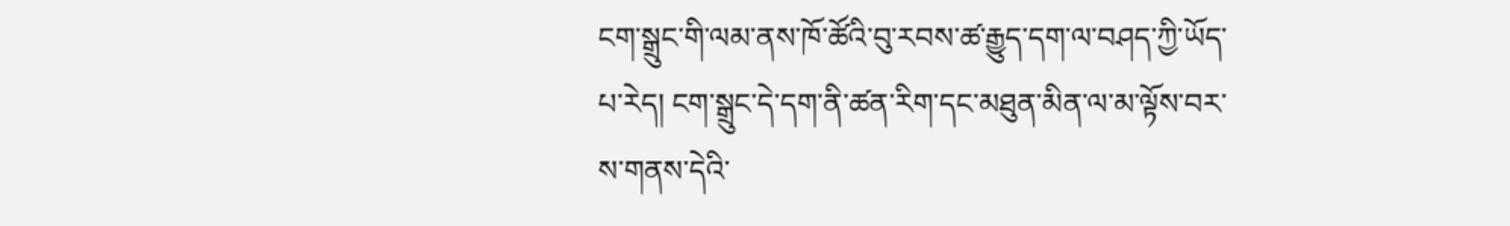ངག་སྒྲུང་གི་ལམ་ནས་ཁོ་ཚོའི་བུ་རབས་ཚ་རྒྱུད་དག་ལ་བཤད་ཀྱི་ཡོད་པ་རེད། ངག་སྒྲུང་དེ་དག་ནི་ཚན་རིག་དང་མཐུན་མིན་ལ་མ་ལྟོས་བར་ས་གནས་དེའི་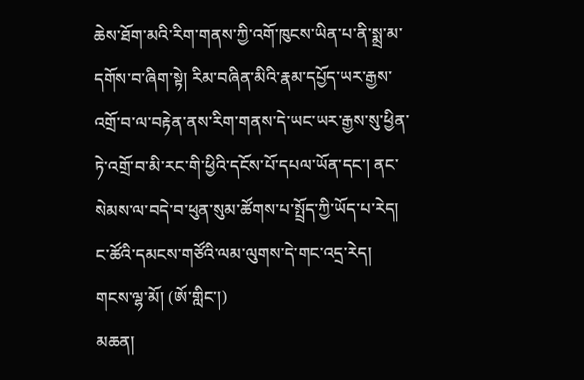ཆེས་ཐོག་མའི་རིག་གནས་ཀྱི་འགོ་ཁུངས་ཡིན་པ་ནི་སྨྲ་མ་དགོས་བ་ཞིག་སྟེ། རིམ་བཞིན་མིའི་རྣམ་དཔྱོད་ཡར་རྒྱས་འགྲོ་བ་ལ་བརྟེན་ནས་རིག་གནས་དེ་ཡང་ཡར་རྒྱས་སུ་ཕྱིན་ཏེ་འགྲོ་བ་མི་རང་གི་ཕྱིའི་དངོས་པོ་དཔལ་ཡོན་དང་། ནང་སེམས་ལ་བདེ་བ་ཕུན་སུམ་ཚོགས་པ་སྤྲོད་ཀྱི་ཡོད་པ་རེད།
ང་ཚོའི་དམངས་གཙོའི་ལམ་ལུགས་དེ་གང་འདྲ་རེད།
གངས་ལྷ་མོ། (ཨོ་གླིང་།)
མཆན།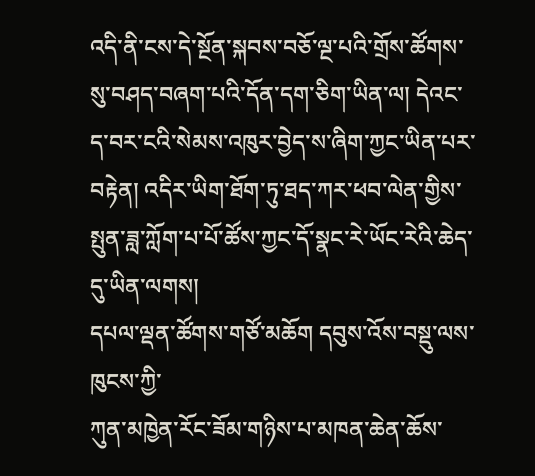འདི་ནི་ངས་དེ་སྔོན་སྐབས་བཅོ་ལྔ་པའི་གྲོས་ཚོགས་སུ་བཤད་བཞག་པའི་དོན་དག་ཅིག་ཡིན་ལ། དེའང་ད་བར་ངའི་སེམས་འཁུར་བྱེད་ས་ཞིག་ཀྱང་ཡིན་པར་བརྟེན། འདིར་ཡིག་ཐོག་ཏུ་ཐད་ཀར་ཕབ་ལེན་གྱིས་སྤུན་ཟླ་ཀློག་པ་པོ་ཚོས་ཀྱང་དོ་སྣང་རེ་ཡོང་རེའི་ཆེད་དུ་ཡིན་ལགས།
དཔལ་ལྡན་ཚོགས་གཙོ་མཆོག དབུས་འོས་བསྡུ་ལས་ཁུངས་ཀྱི་
ཀུན་མཁྱེན་རོང་ཟོམ་གཉིས་པ་མཁན་ཆེན་ཆོས་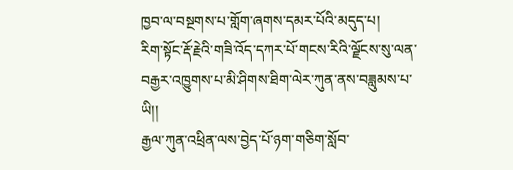ཁྱབ་ལ་བསྔགས་པ་གློག་ཞགས་དམར་པོའི་མདུད་པ།
རིག་སྟོང་རྡོ་རྗེའི་གཟི་འོད་དཀར་པོ་གངས་རིའི་ལྗོངས་སུ་ལན་བརྒྱར་འཁྱུགས་པ་མི་ཤིགས་ཐིག་ལེར་ཀུན་ནས་བཟླུམས་པ་ཡི།།
རྒྱལ་ཀུན་འཕྲིན་ལས་བྱེད་པོ་ཉག་གཅིག་སློབ་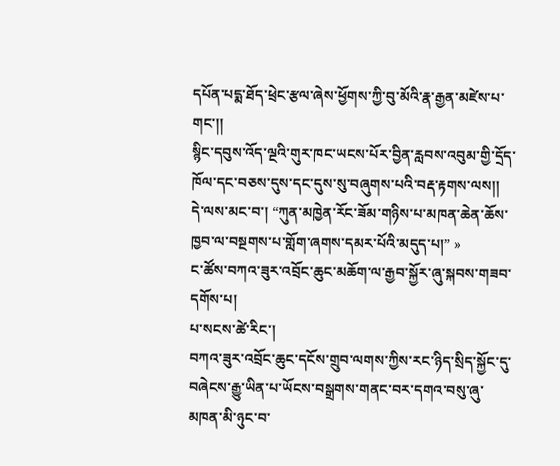དཔོན་པདྨ་ཐོད་ཕྲེང་རྩལ་ཞེས་ཕྱོགས་ཀྱི་བུ་མོའི་རྣ་རྒྱན་མཛེས་པ་གང་།།
སྙིང་དབུས་འོད་ལྔའི་གུར་ཁང་ཡངས་པོར་བྱིན་རླབས་འབུམ་གྱི་དྲོད་ཁོལ་དང་བཅས་དུས་དང་དུས་སུ་བཞུགས་པའི་བརྡ་རྟགས་ལས།།
དེ་ལས་མང་བ་། “ཀུན་མཁྱེན་རོང་ཟོམ་གཉིས་པ་མཁན་ཆེན་ཆོས་ཁྱབ་ལ་བསྔགས་པ་གློག་ཞགས་དམར་པོའི་མདུད་པ།” »
ང་ཚོས་བཀའ་ཟུར་འབྲོང་ཆུང་མཆོག་ལ་རྒྱབ་སྐྱོར་ཞུ་སྐབས་གཟབ་དགོས་པ།
པ་སངས་ཚེ་རིང་།
བཀའ་ཟུར་འབྲོང་ཆུང་དངོས་གྲུབ་ལགས་ཀྱིས་རང་ཉིད་སྲིད་སྐྱོང་དུ་བཞེངས་རྒྱུ་ཡིན་པ་ཡོངས་བསྒྲགས་གནང་བར་དགའ་བསུ་ཞུ་མཁན་མི་ཉུང་བ་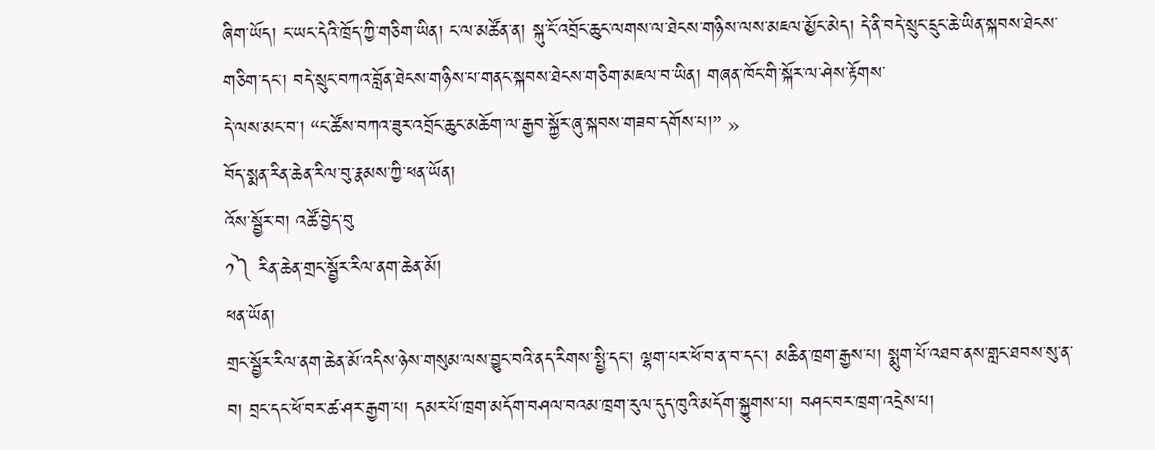ཞིག་ཡོད། ང་ཡང་དེའི་ཁྲོད་ཀྱི་གཅིག་ཡིན། ང་ལ་མཚོན་ན། སྐུ་ངོ་འབྲོང་ཆུང་ལགས་ལ་ཐེངས་གཉིས་ལས་མཇལ་མྱོང་མེད། དེ་ནི་བདེ་སྲུང་དྲུང་ཆེ་ཡིན་སྐབས་ཐེངས་གཅིག་དང་། བདེ་སྲུང་བཀའ་བློན་ཐེངས་གཉིས་པ་གནང་སྐབས་ཐེངས་གཅིག་མཇལ་བ་ཡིན། གཞན་ཁོང་གི་སྐོར་ལ་ཤེས་རྟོགས་
དེ་ལས་མང་བ་། “ང་ཚོས་བཀའ་ཟུར་འབྲོང་ཆུང་མཆོག་ལ་རྒྱབ་སྐྱོར་ཞུ་སྐབས་གཟབ་དགོས་པ།” »
བོད་སྨན་རིན་ཆེན་རིལ་བུ་རྣམས་ཀྱི་ཕན་ཡོན།
འོས་སྦྱོར་བ། འཚོ་བྱེད་བུ
༡༽ རིན་ཆེན་གྲང་སྦྱོར་རིལ་ནག་ཆེན་མོ།
ཕན་ཡོན།
གྲང་སྦྱོར་རིལ་ནག་ཆེན་མོ་འདིས་ཉེས་གསུམ་ལས་བྱུང་བའི་ནད་རིགས་སྤྱི་དང་། ལྷག་པར་ཕོ་བ་ན་བ་དང་། མཆིན་ཁྲག་རྒྱས་པ། སྨུག་པོ་འཐབ་ནས་གླང་ཐབས་སུ་ན་བ། བྲང་དང་ཕོ་བར་ཚ་ཤར་རྒྱག་པ། དམར་པོ་ཁྲག་མདོག་བཤལ་བའམ་ཁྲག་རུལ་དུད་ཁུའི་མདོག་སྐྱུགས་པ། བཤང་བར་ཁྲག་འདྲེས་པ།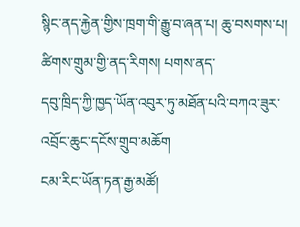སྙིང་ནད་རྐྱེན་གྱིས་ཁྲག་གི་རྒྱུ་བ་ཞན་པ། ཆུ་བསགས་པ། ཚིགས་གྲུམ་གྱི་ནད་རིགས། པགས་ནད་
དབུ་ཁྲིད་ཀྱི་ཁྱད་ཡོན་འབུར་ཏུ་མཐོན་པའི་བཀའ་ཟུར་འབྲོང་ཆུང་དངོས་གྲུབ་མཆོག
ངམ་རིང་ཡོན་ཏན་རྒྱ་མཚོ།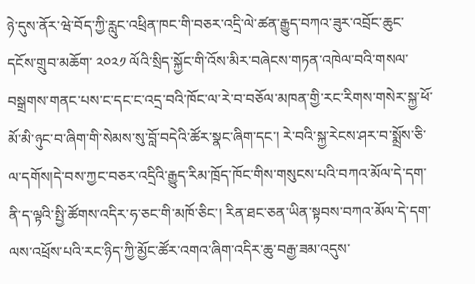ཉེ་དུས་ནོར་ཝེ་བོད་ཀྱི་རླུང་འཕྲིན་ཁང་གི་བཅར་འདྲི་ལེ་ཚན་རྒྱུད་བཀའ་ཟུར་འབྲོང་ཆུང་དངོས་གྲུབ་མཆོག་ ༢༠༢༡ ལོའི་སྲིད་སྐྱོང་གི་འོས་མིར་བཞེངས་གཏན་འཁེལ་བའི་གསལ་བསྒྲགས་གནང་པས་ང་དང་ང་འདྲ་བའི་ཁོང་ལ་རེ་བ་བཅོལ་མཁན་གྱི་རང་རིགས་གསེར་སྐྱ་ཕོ་མོ་མི་ཉུང་བ་ཞིག་གི་སེམས་སུ་བློ་བདེའི་ཚོར་སྣང་ཞིག་དང་། རེ་བའི་སྐྱ་རེངས་ཤར་བ་སྨྲོས་ཅི་ལ་དགོས།དེ་བས་ཀྱང་བཅར་འདྲིའི་རྒྱུད་རིམ་ཁྲོད་ཁོང་གིས་གསུངས་པའི་བཀའ་མོལ་དེ་དག་ནི་ད་ལྟའི་སྤྱི་ཚོགས་འདིར་ཧ་ཅང་གི་མཁོ་ཅིང་། རིན་ཐང་ཅན་ཡིན་སྟབས་བཀའ་མོལ་དེ་དག་ལས་འཕྲོས་པའི་རང་ཉིད་ཀྱི་མྱོང་ཚོར་འགའ་ཞིག་འདིར་ཆུ་བརྒྱ་ཟམ་འདུས་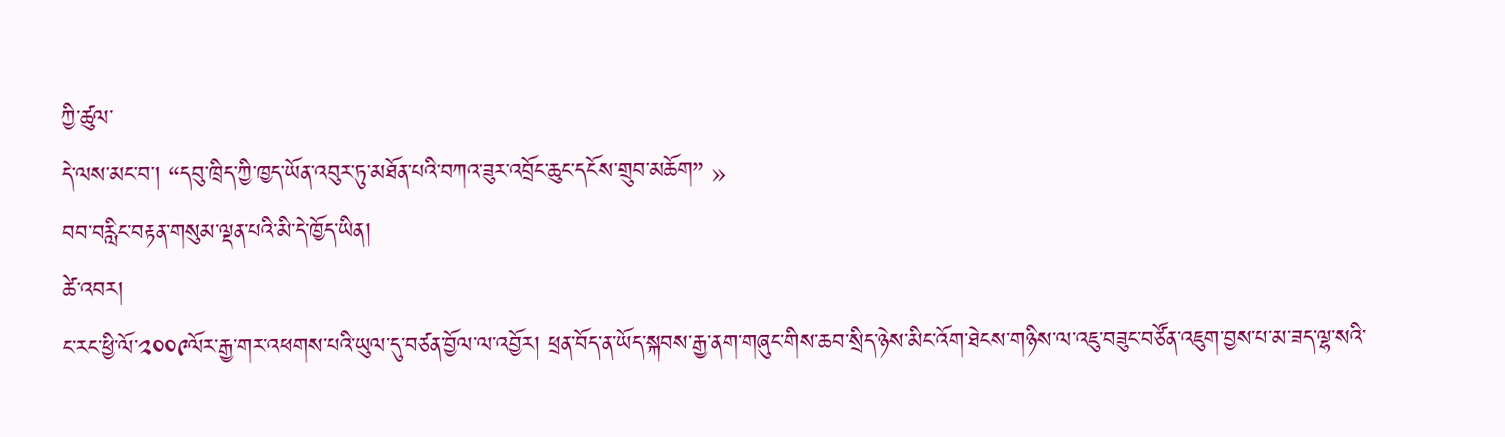ཀྱི་ཚུལ་
དེ་ལས་མང་བ་། “དབུ་ཁྲིད་ཀྱི་ཁྱད་ཡོན་འབུར་ཏུ་མཐོན་པའི་བཀའ་ཟུར་འབྲོང་ཆུང་དངོས་གྲུབ་མཆོག” »
བབ་བརླིང་བརྟན་གསུམ་ལྡན་པའི་མི་དེ་ཁྱོད་ཡིན།
ཚེ་འབར།
ང་རང་ཕྱི་ལོ་༢༠༠༩ལོར་རྒྱ་གར་འཕགས་པའི་ཡུལ་དུ་བཙན་བྱོལ་ལ་འབྱོར། ཕྲན་བོད་ན་ཡོད་སྐབས་རྒྱ་ནག་གཞུང་གིས་ཆབ་སྲིད་ཉེས་མིང་འོག་ཐེངས་གཉིས་ལ་འཇུ་བཟུང་བཙོན་འཇུག་བྱས་པ་མ་ཟད་ལྷ་སའི་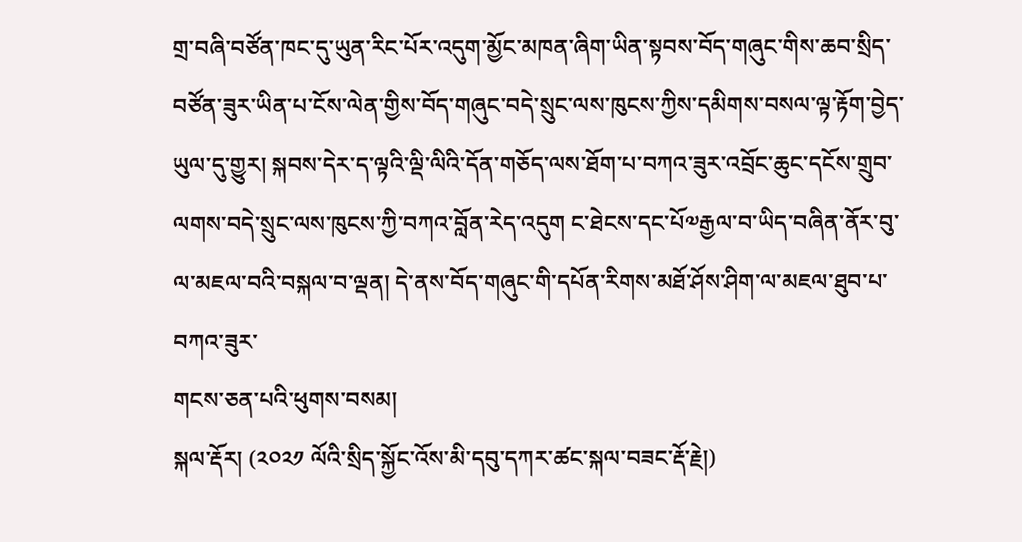གྲ་བཞི་བཙོན་ཁང་དུ་ཡུན་རིང་པོར་འདུག་མྱོང་མཁན་ཞིག་ཡིན་སྟབས་བོད་གཞུང་གིས་ཆབ་སྲིད་བཙོན་ཟུར་ཡིན་པ་ངོས་ལེན་གྱིས་བོད་གཞུང་བདེ་སྲུང་ལས་ཁུངས་ཀྱིས་དམིགས་བསལ་ལྟ་རྟོག་བྱེད་ཡུལ་དུ་གྱུར། སྐབས་དེར་ད་ལྟའི་ལྡི་ལིའི་དོན་གཅོད་ལས་ཐོག་པ་བཀའ་ཟུར་འབྲོང་ཆུང་དངོས་གྲུབ་ལགས་བདེ་སྲུང་ལས་ཁུངས་ཀྱི་བཀའ་བློན་རེད་འདུག ང་ཐེངས་དང་པོ༧རྒྱལ་བ་ཡིད་བཞིན་ནོར་བུ་ལ་མཇལ་བའི་བསྐལ་བ་ལྡན། དེ་ནས་བོད་གཞུང་གི་དཔོན་རིགས་མཐོ་ཤོས་ཤིག་ལ་མཇལ་ཐུབ་པ་བཀའ་ཟུར་
གངས་ཅན་པའི་ཕུགས་བསམ།
སྐལ་རྡོར། (༢༠༢༡ ལོའི་སྲིད་སྐྱོང་འོས་མི་དབུ་དཀར་ཚང་སྐལ་བཟང་རྡོ་རྗེ།)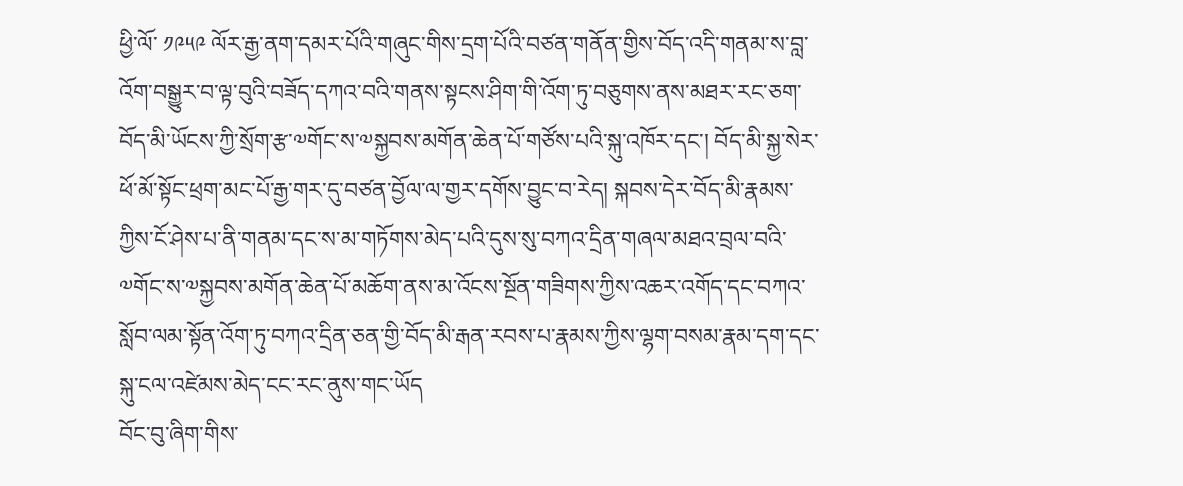ཕྱི་ལོ་ ༡༩༥༩ ལོར་རྒྱ་ནག་དམར་པོའི་གཞུང་གིས་དྲག་པོའི་བཙན་གནོན་གྱིས་བོད་འདི་གནམ་ས་བླ་འོག་བསྒྱུར་བ་ལྟ་བུའི་བཟོད་དཀའ་བའི་གནས་སྟངས་ཤིག་གི་འོག་ཏུ་བཅུགས་ནས་མཐར་རང་ཅག་བོད་མི་ཡོངས་ཀྱི་སྲོག་རྩ་༧གོང་ས་༧སྐྱབས་མགོན་ཆེན་པོ་གཙོས་པའི་སྐུ་འཁོར་དང་། བོད་མི་སྐྱ་སེར་ཕོ་མོ་སྟོང་ཕྲག་མང་པོ་རྒྱ་གར་དུ་བཙན་བྱོལ་ལ་གྱར་དགོས་བྱུང་བ་རེད། སྐབས་དེར་བོད་མི་རྣམས་ཀྱིས་ངོ་ཤེས་པ་ནི་གནམ་དང་ས་མ་གཏོགས་མེད་པའི་དུས་སུ་བཀའ་དྲིན་གཞལ་མཐའ་བྲལ་བའི་༧གོང་ས་༧སྐྱབས་མགོན་ཆེན་པོ་མཆོག་ནས་མ་འོངས་སྔོན་གཟིགས་ཀྱིས་འཆར་འགོད་དང་བཀའ་སློབ་ལམ་སྟོན་འོག་ཏུ་བཀའ་དྲིན་ཅན་གྱི་བོད་མི་རྒན་རབས་པ་རྣམས་ཀྱིས་ལྷག་བསམ་རྣམ་དག་དང་སྐུ་ངལ་འཛེམས་མེད་ངང་རང་ནུས་གང་ཡོད
བོང་བུ་ཞིག་གིས་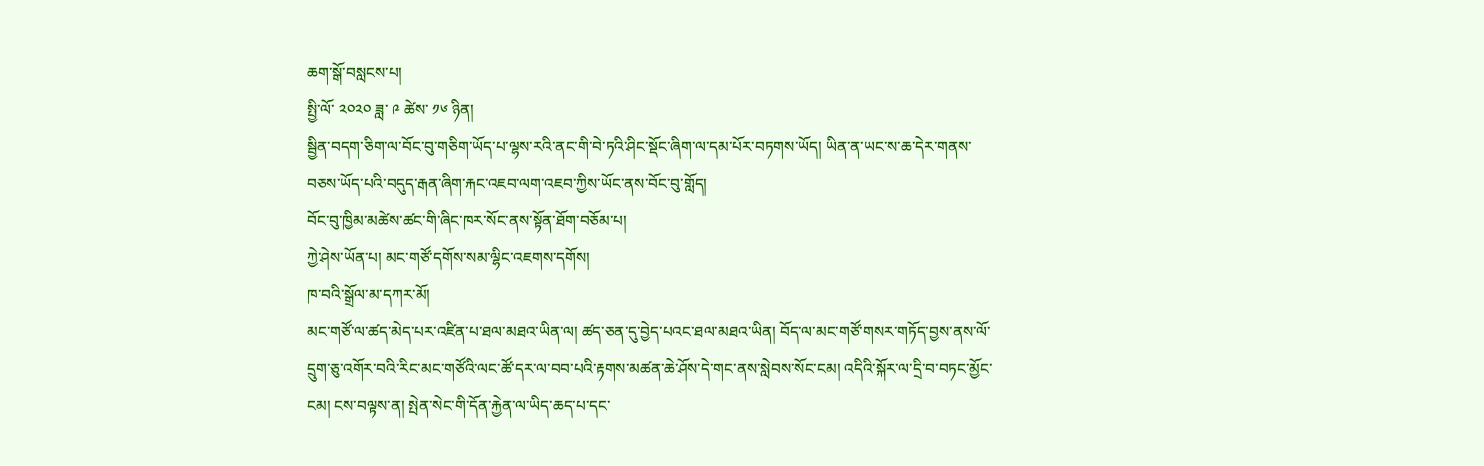ཆག་སྒོ་བསླངས་པ།
སྤྱི་ལོ་ ༢༠༢༠ ཟླ་ ༩ ཚེས་ ༡༦ ཉིན།
སྦྱིན་བདག་ཅིག་ལ་བོང་བུ་གཅིག་ཡོད་པ་ལྷས་རའི་ནང་གི་བེ་ཏའི་ཤིང་སྡོང་ཞིག་ལ་དམ་པོར་བཏགས་ཡོད། ཡིན་ན་ཡང་ས་ཆ་དེར་གནས་བཅས་ཡོད་པའི་བདུད་རྒན་ཞིག་རྐང་འཇབ་ལག་འཇབ་ཀྱིས་ཡོང་ནས་བོང་བུ་གློད།
བོང་བུ་ཁྱིམ་མཚེས་ཚང་གི་ཞིང་ཁར་སོང་ནས་སྟོན་ཐོག་བཅོམ་པ།
ཀྱེ་ཤེས་ཡོན་པ། མང་གཙོ་དགོས་སམ་ལྷིང་འཇགས་དགོས།
ཁ་བའི་སྒྲོལ་མ་དཀར་མོ།
མང་གཙོ་ལ་ཚད་མེད་པར་འཛིན་པ་ཐལ་མཐའ་ཡིན་ལ། ཚད་ཅན་དུ་བྱེད་པའང་ཐལ་མཐའ་ཡིན། བོད་ལ་མང་གཙོ་གསར་གཏོད་བྱས་ནས་ལོ་དྲུག་ཅུ་འགོར་བའི་རིང་མང་གཙོའི་ལང་ཚོ་དར་ལ་བབ་པའི་རྟགས་མཚན་ཆེ་ཤོས་དེ་གང་ནས་སླེབས་སོང་ངམ། འདིའི་སྐོར་ལ་དྲི་བ་བཏང་མྱོང་ངམ། ངས་བལྟས་ན། སྤེན་སེང་གི་དོན་རྐྱེན་ལ་ཡིད་ཆད་པ་དང་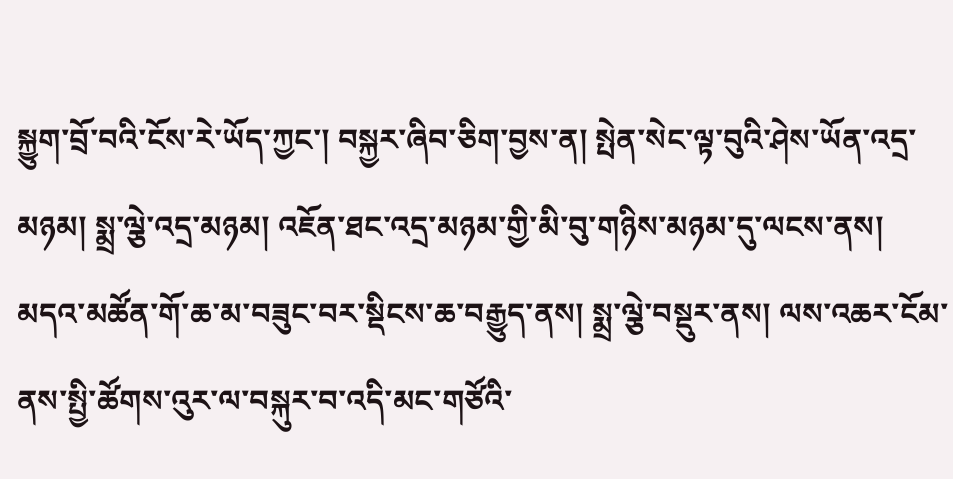སྐྱུག་བྲོ་བའི་ངོས་རེ་ཡོད་ཀྱང་། བསྐྱར་ཞིབ་ཅིག་བྱས་ན། སྤེན་སེང་ལྟ་བུའི་ཤེས་ཡོན་འདྲ་མཉམ། སྨྲ་ལྕེ་འདྲ་མཉམ། འཇོན་ཐང་འདྲ་མཉམ་གྱི་མི་བུ་གཉིས་མཉམ་དུ་ལངས་ནས། མདའ་མཚོན་གོ་ཆ་མ་བཟུང་བར་སྡིངས་ཆ་བརྒྱུད་ནས། སྨྲ་ལྕེ་བསྡུར་ནས། ལས་འཆར་ངོམ་ནས་སྤྱི་ཚོགས་འུར་ལ་བསྐུར་བ་འདི་མང་གཙོའི་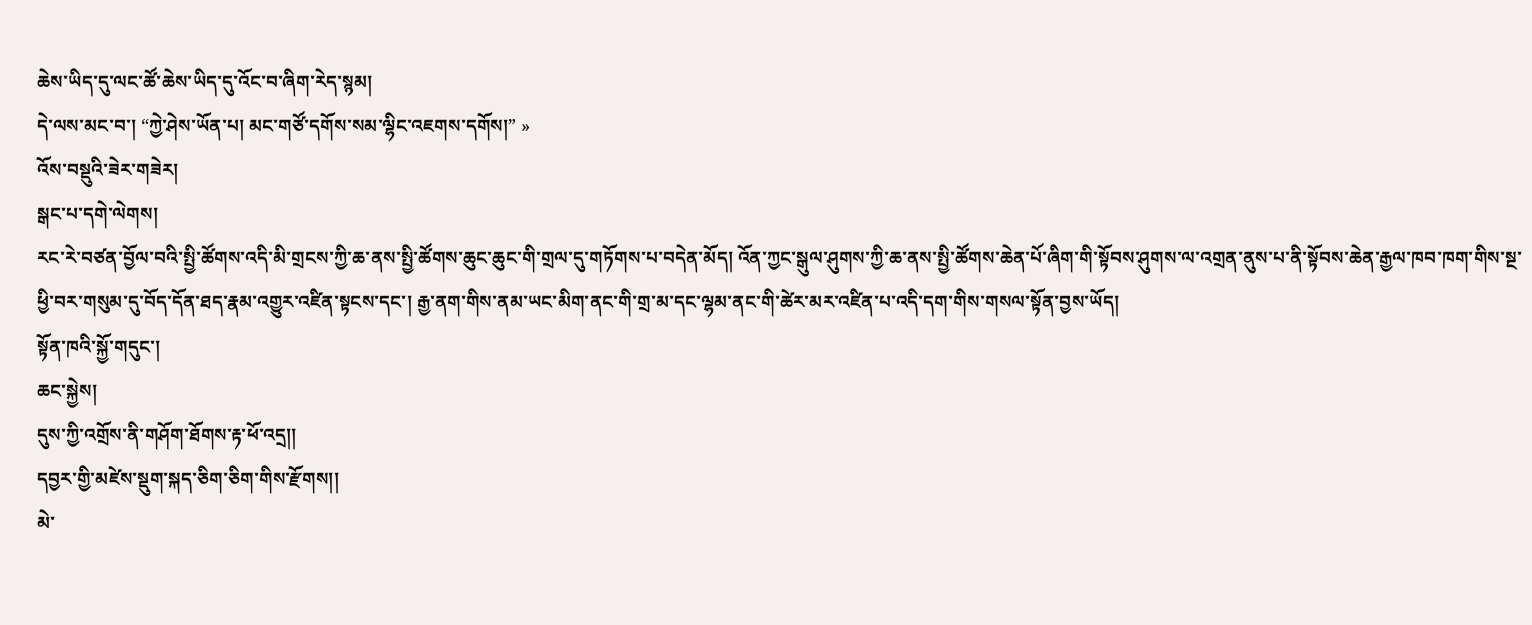ཆེས་ཡིད་དུ་ལང་ཚོ་ཆེས་ཡིད་དུ་འོང་བ་ཞིག་རེད་སྙམ།
དེ་ལས་མང་བ་། “ཀྱེ་ཤེས་ཡོན་པ། མང་གཙོ་དགོས་སམ་ལྷིང་འཇགས་དགོས།” »
འོས་བསྡུའི་ཟེར་གཟེར།
སྒང་པ་དགེ་ལེགས།
རང་རེ་བཙན་བྱོལ་བའི་སྤྱི་ཚོགས་འདི་མི་གྲངས་ཀྱི་ཆ་ནས་སྤྱི་ཚོགས་ཆུང་ཆུང་གི་གྲལ་དུ་གཏོགས་པ་བདེན་མོད། འོན་ཀྱང་སྒུལ་ཤུགས་ཀྱི་ཆ་ནས་སྤྱི་ཚོགས་ཆེན་པོ་ཞིག་གི་སྟོབས་ཤུགས་ལ་འགྲན་ནུས་པ་ནི་སྟོབས་ཆེན་རྒྱལ་ཁབ་ཁག་གིས་སྔ་ཕྱི་བར་གསུམ་དུ་བོད་དོན་ཐད་རྣམ་འགྱུར་འཛིན་སྟངས་དང་། རྒྱ་ནག་གིས་ནམ་ཡང་མིག་ནང་གི་གྲ་མ་དང་ལྷམ་ནང་གི་ཚེར་མར་འཛིན་པ་འདི་དག་གིས་གསལ་སྟོན་བྱས་ཡོད།
སྟོན་ཁའི་སྐྱོ་གདུང་།
ཆང་སྐྱེས།
དུས་ཀྱི་འགྲོས་ནི་གཤོག་ཐོགས་རྟ་ཕོ་འདྲ།།
དབྱར་གྱི་མཛེས་སྡུག་སྐད་ཅིག་ཅིག་གིས་རྫོགས།།
མེ་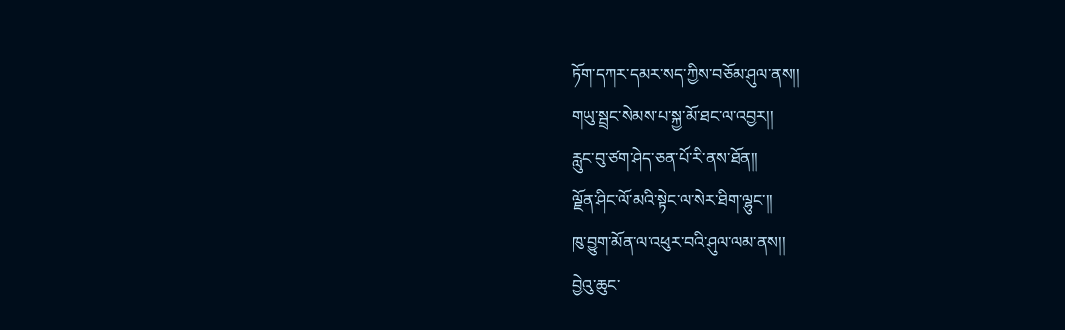ཏོག་དཀར་དམར་སད་ཀྱིས་བཅོམ་ཤུལ་ནས།།
གཡུ་སྦྲང་སེམས་པ་སྐྱ་མོ་ཐང་ལ་འབྱར།།
རླུང་བུ་ཙག་ཤེད་ཅན་པོ་རི་ནས་ཐོན།།
ལྗོན་ཤིང་ལོ་མའི་སྟེང་ལ་སེར་ཐིག་ལྷུང་།།
ཁུ་བྱུག་མོན་ལ་འཕུར་བའི་ཤུལ་ལམ་ནས།།
བྱེའུ་ཆུང་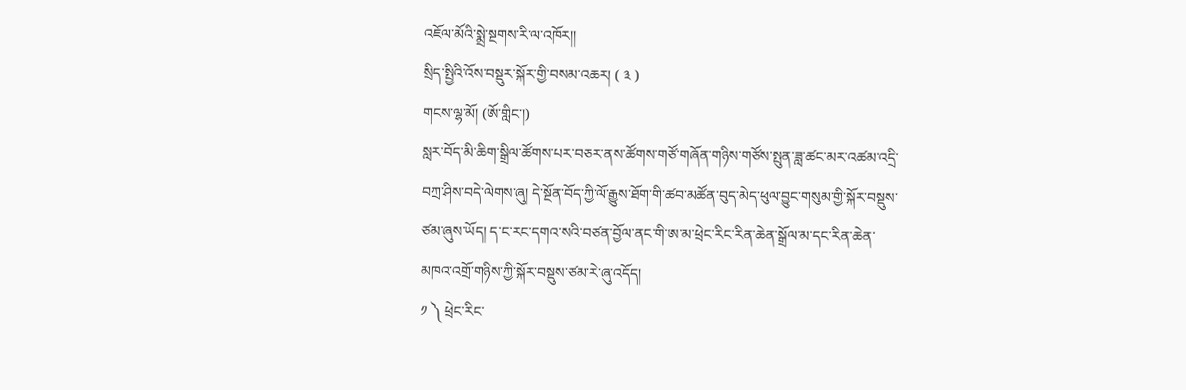འཇོལ་མོའི་སྨྲེ་སྔགས་རི་ལ་འཁོར།།
སྲིད་སྤྱིའི་འོས་བསྡུར་སྐོར་གྱི་བསམ་འཆར། ( ༣ )
གངས་ལྷ་མོ། (ཨོ་གླིང་།)
སླར་བོད་མི་ཆིག་སྒྲིལ་ཚོགས་པར་བཅར་ནས་ཚོགས་གཙོ་གཞོན་གཉིས་གཙོས་སྤུན་ཟླ་ཚང་མར་འཚམ་འདྲི་བཀྲ་ཤིས་བདེ་ལེགས་ཞུ། དེ་སྔོན་བོད་ཀྱི་ལོ་རྒྱུས་ཐོག་གི་ཚབ་མཚོན་བུད་མེད་ཕུལ་བྱུང་གསུམ་གྱི་སྐོར་བསྡུས་ཙམ་ཞུས་ཡོད། ད་ང་རང་དགའ་སའི་བཙན་བྱོལ་ནང་གི་ཨ་མ་ཕྲེང་རིང་རིན་ཆེན་སྒྲོལ་མ་དང་རིན་ཆེན་མཁའ་འགྲོ་གཉིས་ཀྱི་སྐོར་བསྡུས་ཙམ་རེ་ཞུ་འདོད།
༡ ༽ ཕྲེང་རིང་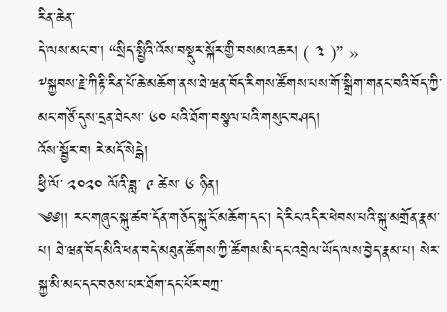རིན་ཆེན་
དེ་ལས་མང་བ་། “སྲིད་སྤྱིའི་འོས་བསྡུར་སྐོར་གྱི་བསམ་འཆར། ( ༣ )” »
༸སྐྱབས་རྗེ་ཀིརྟི་རིན་པོ་ཆེ་མཆོག་ནས་ཐེ་ཝན་བོད་རིགས་ཚོགས་པས་གོ་སྒྲིག་གནང་བའི་བོད་ཀྱི་མང་གཙོ་དུས་དྲན་ཐེངས་ ༦༠ པའི་ཐོག་བསྩལ་པའི་གསུང་བཤད།
འོས་སྦྱོར་བ། རེ་མདོ་སེངྒེ།
ཕྱི་ལོ་ ༢༠༢༠ ལོའི་ཟླ་ ༩ ཚེས་ ༦ ཉིན།
༄༅།། རང་གཞུང་སྐུ་ཚབ་དོན་གཅོད་སྐུ་ངོ་མཆོག་དང། དེ་རིང་འདིར་ཕེབས་པའི་སྐུ་མགྲོན་རྣམ་པ། ཐེ་ཝན་བོད་མིའི་ཕན་བདེ་མཐུན་ཚོགས་ཀྱི་ཚོགས་མི་དང་འབྲེལ་ཡོད་ལས་བྱེད་རྣམ་པ། སེར་སྐྱ་མི་མང་དང་བཅས་པར་ཐོག་དང་པོར་བཀྲ་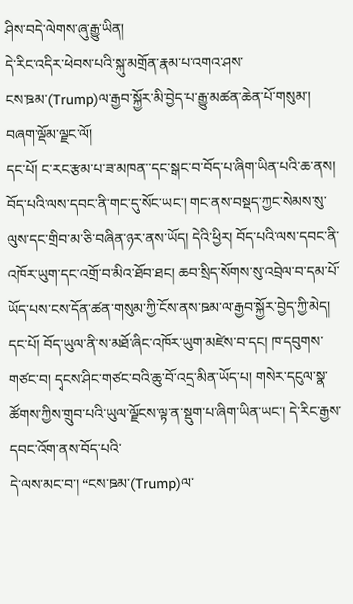ཤིས་བདེ་ལེགས་ཞུ་རྒྱུ་ཡིན།
དེ་རིང་འདིར་ཕེབས་པའི་སྐུ་མགྲོན་རྣམ་པ་འགའ་ཤས་
ངས་ཋམ་(Trump)ལ་རྒྱབ་སྐྱོར་མི་བྱེད་པ་རྒྱུ་མཚན་ཆེན་པོ་གསུམ་།
བཞག་ལྡོམ་ལྗང་ལོ།
དང་པོ། ང་རང་རྩམ་པ་ཟ་མཁན་་དང་སྒང་བ་བོད་པ་ཞིག་ཡིན་པའི་ཆ་ནས། བོད་པའི་ལས་དབང་ནི་གང་དུ་སོང་ཡང་། གང་ནས་བསྡད་ཀྱང་སེམས་སུ་ལུས་དང་གྲིབ་མ་ཅི་བཞིན་ཉར་ནས་ཡོད། དེའི་ཕྱིར། བོད་པའི་ལས་དབང་ནི་འཁོར་ཡུག་དང་འགྲོ་བ་མིའ་ཐོབ་ཐང། ཆབ་སྲིད་སོགས་སུ་འབྲེལ་བ་དམ་པོ་ཡོད་པས་ངས་དོན་ཚན་གསུམ་ཀྱི་ངོས་ནས་ཋམ་ལ་རྒྱབ་སྐྱོར་བྱེད་ཀྱི་མེད།
དང་པོ། བོད་ཡུལ་ནི་ས་མཐོ་ཞིང་འཁོར་ཡུག་མཛེས་བ་དང། ཁ་དབུགས་གཙང་བ། དྭངས་ཤིང་གཙང་བའི་ཆུ་བོ་འདྲ་མིན་ཡོད་པ། གསེར་དངུལ་སྣ་ཚོགས་ཀྱིས་གྲུབ་པའི་ཡུལ་ལྗོངས་ལྟ་ན་སྡུག་པ་ཞིག་ཡིན་ཡང་། དེ་རིང་རྒྱས་དབང་འོག་ནས་བོད་པའི་
དེ་ལས་མང་བ་། “ངས་ཋམ་(Trump)ལ་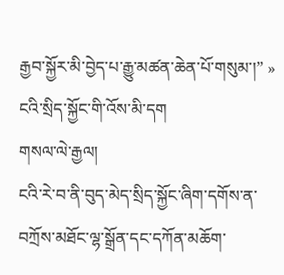རྒྱབ་སྐྱོར་མི་བྱེད་པ་རྒྱུ་མཚན་ཆེན་པོ་གསུམ་།” »
ངའི་སྲིད་སྐྱོང་གི་འོས་མི་དག
གསལ་ལེ་རྒྱལ།
ངའི་རེ་བ་ནི་བུད་མེད་སྲིད་སྐྱོང་ཞིག་དགོས་ན་བཀྲོས་མཐོང་ལྷ་སྒྲོན་དང་དཀོན་མཆོག་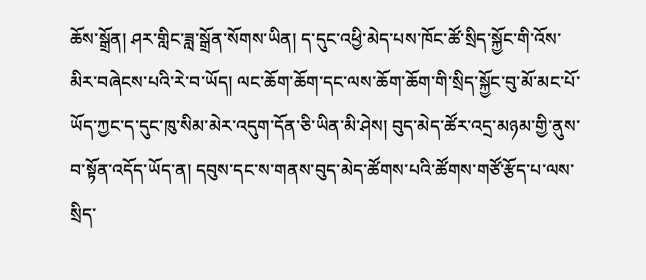ཆོས་སྒྲོན། ཤར་གླིང་ཟླ་སྒྲོན་སོགས་ཡིན། ད་དུང་འཕྱི་མེད་པས་ཁོང་ཚོ་སྲིད་སྐྱོང་གི་འོས་མིར་བཞེངས་པའི་རེ་བ་ཡོད། ལང་ཆོག་ཆོག་དང་ལས་ཆོག་ཆོག་གི་སྲིད་སྐྱོང་བུ་མོ་མང་པོ་ཡོད་ཀྱང་ད་དུང་ཁུ་སིམ་མེར་འདུག་དོན་ཅི་ཡིན་མི་ཤེས། བུད་མེད་ཚོར་འདྲ་མཉམ་གྱི་ནུས་བ་སྟོན་འདོད་ཡོད་ན། དབུས་དང་ས་གནས་བུད་མེད་ཚོགས་པའི་ཚོགས་གཙོ་རྩོད་པ་ལས་སྲིད་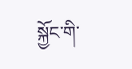སྐྱོང་གི་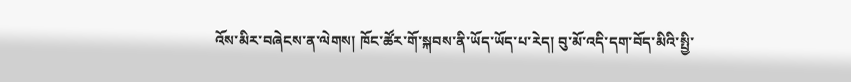འོས་མིར་བཞེངས་ན་ལེགས། ཁོང་ཚོར་གོ་སྐབས་ནི་ཡོད་ཡོད་པ་རེད། བུ་མོ་འདི་དག་བོད་མིའི་སྤྱི་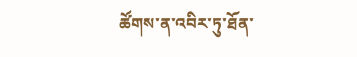ཚོགས་ན་འབིར་ཏུ་ཐོན་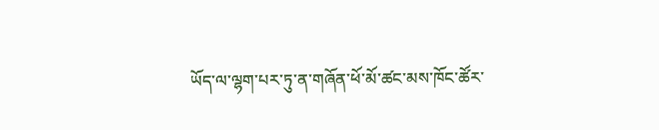ཡོད་ལ་ལྷག་པར་ཏུ་ན་གཞོན་ཕོ་མོ་ཚང་མས་ཁོང་ཚོར་